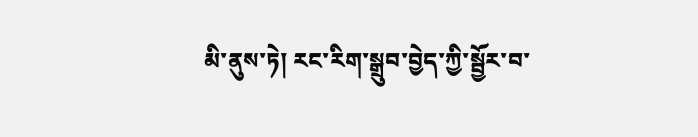མི་ནུས་ཏེ། རང་རིག་སྒྲུབ་བྱེད་ཀྱི་སྦྱོར་བ་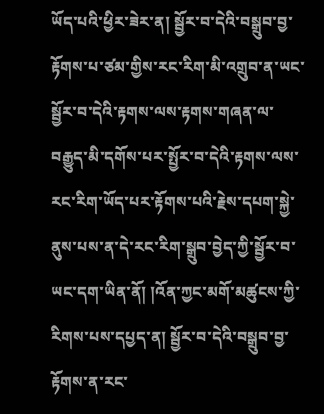ཡོད་པའི་ཕྱིར་ཟེར་ན། སྦྱོར་བ་དེའི་བསྒྲུབ་བྱ་རྟོགས་པ་ཙམ་གྱིས་རང་རིག་མི་འགྲུབ་ན་ཡང་སྦྱོར་བ་དེའི་རྟགས་ལས་རྟགས་གཞན་ལ་བརྒྱུད་མི་དགོས་པར་སྤྱོར་བ་དེའི་རྟགས་ལས་རང་རིག་ཡོད་པར་རྟོགས་པའི་རྗེས་དཔག་སྐྱེ་ནུས་པས་ན་དེ་རང་རིག་སྒྲུབ་བྱེད་ཀྱི་སྦྱོར་བ་ཡང་དག་ཡིན་ནོ། །འོན་ཀྱང་མགོ་མཚུངས་ཀྱི་རིགས་པས་དཔྱད་ན། སྦྱོར་བ་དེའི་བསྒྲུབ་བྱ་རྟོགས་ན་རང་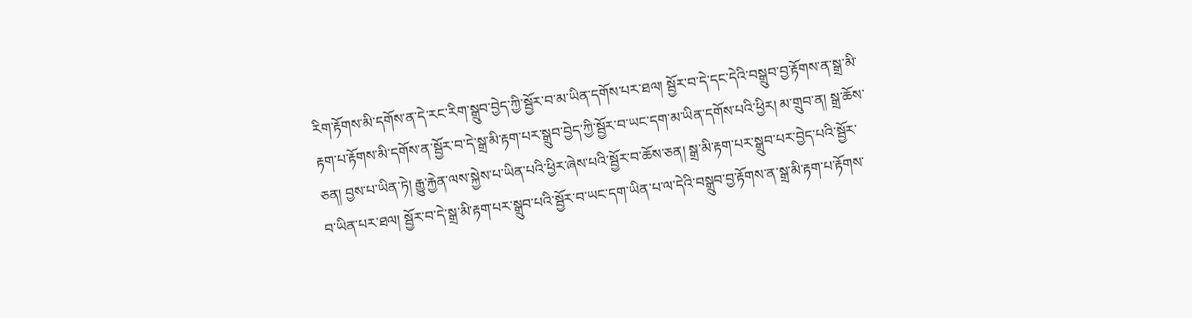རིག་རྟོགས་མི་དགོས་ན་དེ་རང་རིག་སྒྲུབ་བྱེད་ཀྱི་སྦྱོར་བ་མ་ཡིན་དགོས་པར་ཐལ། སྦྱོར་བ་དེ་དང་དེའི་བསྒྲུབ་བྱ་རྟོགས་ན་སྒྲ་མི་རྟག་པ་རྟོགས་མི་དགོས་ན་སྦྱོར་བ་དེ་སྒྲ་མི་རྟག་པར་སྒྲུབ་བྱེད་ཀྱི་སྦྱོར་བ་ཡང་དག་མ་ཡིན་དགོས་པའི་ཕྱིར། མ་གྲུབ་ན། སྒྲ་ཆོས་ཅན། བྱས་པ་ཡིན་ཏེ། རྒྱུ་རྐྱེན་ལས་སྐྱེས་པ་ཡིན་པའི་ཕྱིར་ཞེས་པའི་སྦྱོར་བ་ཆོས་ཅན། སྒྲ་མི་རྟག་པར་སྒྲུབ་པར་བྱེད་པའི་སྦྱོར་བ་ཡིན་པར་ཐལ། སྦྱོར་བ་དེ་སྒྲ་མི་རྟག་པར་སྒྲུབ་པའི་སྦྱོར་བ་ཡང་དག་ཡིན་པ་ལ་དེའི་བསྒྲུབ་བྱ་རྟོགས་ན་སྒྲ་མི་རྟག་པ་རྟོགས་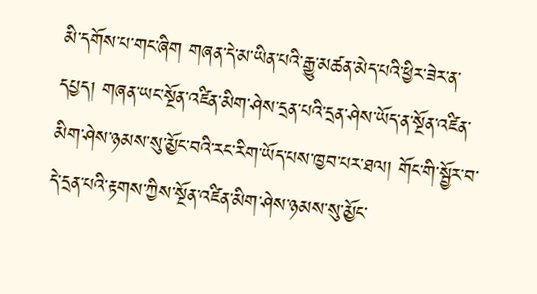མི་དགོས་པ་གང་ཞིག གཞན་དེ་མ་ཡིན་པའི་རྒྱུ་མཚན་མེད་པའི་ཕྱིར་ཟེར་ན་དཔྱད། གཞན་ཡང་སྔོན་འཛིན་མིག་ཤེས་དྲན་པའི་དྲན་ཤེས་ཡོད་ན་སྔོན་འཛིན་མིག་ཤེས་ཉམས་སུ་མྱོང་བའི་རང་རིག་ཡོད་པས་ཁྱབ་པར་ཐལ། གོང་གི་སྦྱོར་བ་དེ་དྲན་པའི་རྟགས་ཀྱིས་སྔོན་འཛིན་མིག་ཤེས་ཉམས་སུ་མྱོང་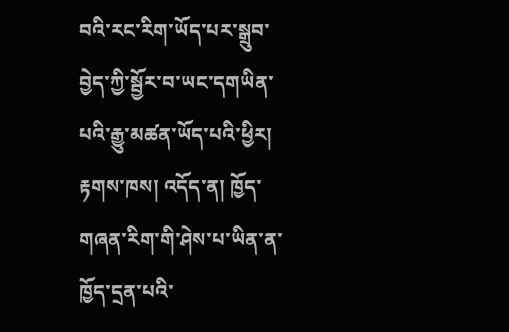བའི་རང་རིག་ཡོད་པར་སྒྲུབ་བྱེད་ཀྱི་སྦྱོར་བ་ཡང་དགཡིན་པའི་རྒྱུ་མཚན་ཡོད་པའི་ཕྱིར། རྟགས་ཁས། འདོད་ན། ཁྱོད་གཞན་རིག་གི་ཤེས་པ་ཡིན་ན་ཁྱོད་དྲན་པའི་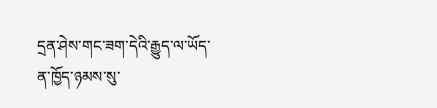དྲན་ཤེས་གང་ཟག་དེའི་རྒྱུད་ལ་ཡོད་ན་ཁྱོད་ཉམས་སུ་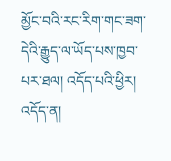མྱོང་བའི་རང་རིག་གང་ཟག་དེའི་རྒྱུད་ལ་ཡོད་པས་ཁྱབ་པར་ཐལ། འདོད་པའི་ཕྱིར། འདོད་ན།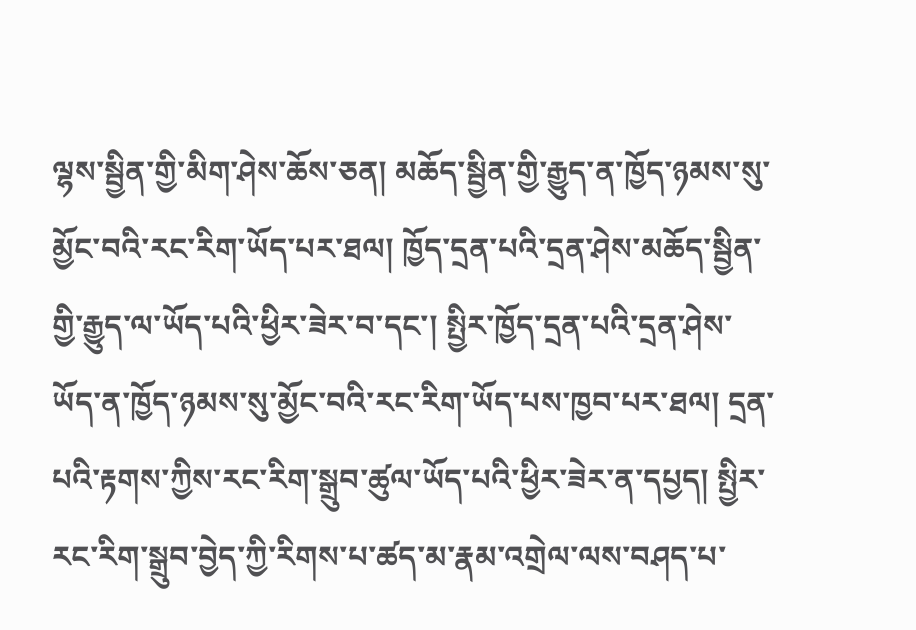ལྷས་སྦྱིན་གྱི་མིག་ཤེས་ཆོས་ཅན། མཆོད་སྦྱིན་གྱི་རྒྱུད་ན་ཁྱོད་ཉམས་སུ་མྱོང་བའི་རང་རིག་ཡོད་པར་ཐལ། ཁྱོད་དྲན་པའི་དྲན་ཤེས་མཆོད་སྦྱིན་གྱི་རྒྱུད་ལ་ཡོད་པའི་ཕྱིར་ཟེར་བ་དང་། སྤྱིར་ཁྱོད་དྲན་པའི་དྲན་ཤེས་ཡོད་ན་ཁྱོད་ཉམས་སུ་མྱོང་བའི་རང་རིག་ཡོད་པས་ཁྱབ་པར་ཐལ། དྲན་པའི་རྟགས་ཀྱིས་རང་རིག་སྒྲུབ་ཚུལ་ཡོད་པའི་ཕྱིར་ཟེར་ན་དཔྱད། སྤྱིར་རང་རིག་སྒྲུབ་བྱེད་ཀྱི་རིགས་པ་ཚད་མ་རྣམ་འགྲེལ་ལས་བཤད་པ་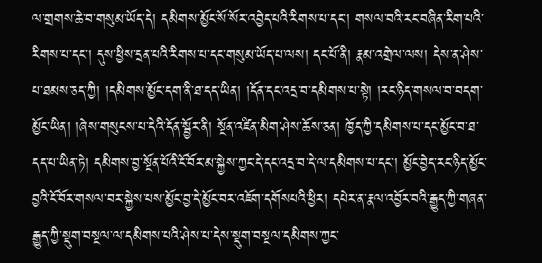ལ་གྲགས་ཆེ་བ་གསུམ་ཡོད་དེ། དམིགས་མྱོང་སོ་སོར་འབྱེད་པའི་རིགས་པ་དང་། གསལ་བའི་རང་བཞིན་རིག་པའི་རིགས་པ་དང་། དུས་ཕྱིས་དྲན་པའི་རིགས་པ་དང་གསུམ་ཡོད་པ་ལས། དང་པོ་ནི། རྣམ་འགྲེལ་ལས། དེས་ན་ཤེས་པ་ཐམས་ཅད་ཀྱི། །དམིགས་མྱོང་དག་ནི་ཐ་དད་ཡིན། །དོན་དང་འདྲ་བ་དམིགས་པ་སྟེ། །རང་ཉིད་གསལ་བ་བདག་མྱོང་ཡིན། །ཞེས་གསུངས་པ་དེའི་དོན་སྦྱོར་ནི། སྔོན་འཛིན་མིག་ཤེས་ཆོས་ཅན། ཁྱོད་ཀྱི་དམིགས་པ་དང་མྱོང་བ་ཐ་དད་པ་ཡིན་ཏེ། དམིགས་བྱ་སྔོན་པོའི་ངོ་བོར་མ་སྐྱེས་ཀྱང་དེ་དང་འདྲ་བ་དེ་ལ་དམིགས་པ་དང་། མྱོང་བྱེད་རང་ཉིད་མྱོང་བྱའི་ངོ་བོར་གསལ་བར་སྐྱེས་པས་མྱོང་བྱ་དེ་མྱོང་བར་འཇོག་དགོསཔའི་ཕྱིར། དཔེར་ན་རྣལ་འབྱོར་བའི་རྒྱུད་ཀྱི་གཞན་རྒྱུད་ཀྱི་སྡུག་བསྔལ་ལ་དམིགས་པའི་ཤེས་པ་དེས་སྡུག་བསྔལ་དམིགས་ཀྱང་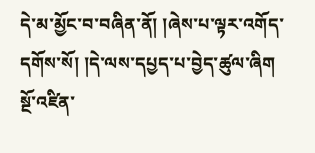དེ་མ་མྱོང་བ་བཞིན་ནོ། །ཞེས་པ་ལྟར་འགོད་དགོས་སོ། །དེ་ལས་དཔྱད་པ་བྱེད་ཚུལ་ཞིག སྔོ་འཛིན་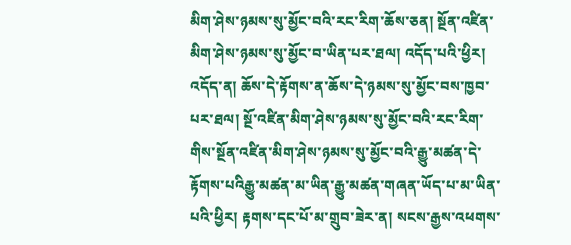མིག་ཤེས་ཉམས་སུ་མྱོང་བའི་རང་རིག་ཆོས་ཅན། སྔོན་འཛིན་མིག་ཤེས་ཉམས་སུ་མྱོང་བ་ཡིན་པར་ཐལ། འདོད་པའི་ཕྱིར། འདོད་ན། ཆོས་དེ་རྟོགས་ན་ཆོས་དེ་ཉམས་སུ་མྱོང་བས་ཁྱབ་པར་ཐལ། སྔོ་འཛིན་མིག་ཤེས་ཉམས་སུ་མྱོང་བའི་རང་རིག་གིས་སྔོན་འཛིན་མིག་ཤེས་ཉམས་སུ་མྱོང་བའི་རྒྱུ་མཚན་དེ་རྟོགས་པའིརྒྱུ་མཚན་མ་ཡིན་རྒྱུ་མཚན་གཞན་ཡོད་པ་མ་ཡིན་པའི་ཕྱིར། རྟགས་དང་པོ་མ་གྲུབ་ཟེར་ན། སངས་རྒྱས་འཕགས་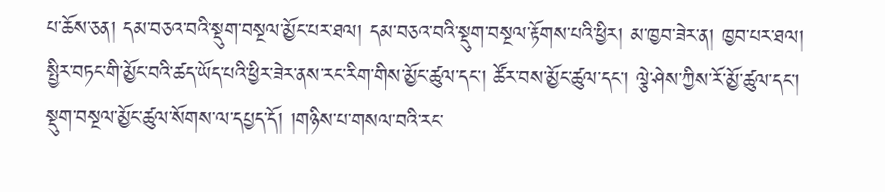པ་ཆོས་ཅན། དམ་བཅའ་བའི་སྡུག་བསྔལ་མྱོང་པར་ཐལ། དམ་བཅའ་བའི་སྡུག་བསྔལ་རྟོགས་པའི་ཕྱིར། མ་ཁྱབ་ཟེར་ན། ཁྱབ་པར་ཐལ། སྤྱིར་བཏང་གི་མྱོང་བའི་ཚད་ཡོད་པའི་ཕྱིར་ཟེར་ནས་རང་རིག་གིས་མྱོང་ཚུལ་དང་། ཚོར་བས་མྱོང་ཚུལ་དང་། ལྕེ་ཤེས་ཀྱིས་རོ་མྱོ་ཚུལ་དང་། སྡུག་བསྔལ་མྱོང་ཚུལ་སོགས་ལ་དཔྱད་དོ། །གཉིས་པ་གསལ་བའི་རང་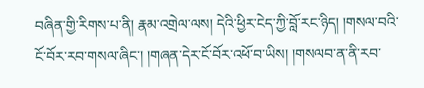བཞིན་གྱི་རིགས་པ་ནི། རྣམ་འགྲེལ་ལས། དེའི་ཕྱིར་ངེད་ཀྱི་བློ་རང་ཉིད། །གསལ་བའི་ངོ་བོར་རབ་གསལ་ཞིང་། །གཞན་དེར་ངོ་བོར་འཕོ་བ་ཡིས། །གསལབ་ན་ནི་རབ་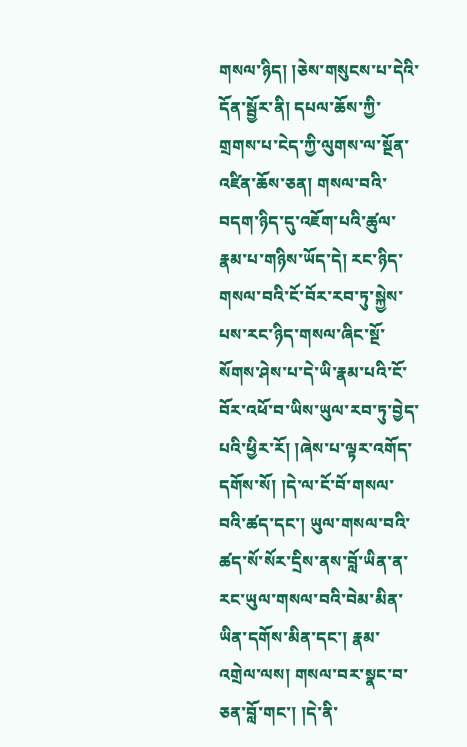གསལ་ཉིད། །ཅེས་གསུངས་པ་དེའི་དོན་སྦྱོར་ནི། དཔལ་ཆོས་ཀྱི་གྲགས་པ་ངེད་ཀྱི་ལུགས་ལ་སྔོན་འཛིན་ཆོས་ཅན། གསལ་བའི་བདག་ཉིད་དུ་འཇོག་པའི་ཚུལ་རྣམ་པ་གཉིས་ཡོད་དེ། རང་ཉིད་གསལ་བའི་ངོ་བོར་རབ་ཏུ་སྐྱེས་པས་རང་ཉིད་གསལ་ཞིང་སྔོ་སོགས་ཤེས་པ་དེ་ཡི་རྣམ་པའི་ངོ་བོར་འཕོ་བ་ཡིས་ཡུལ་རབ་ཏུ་བྱེད་པའི་ཕྱིར་རོ། །ཞེས་པ་ལྟར་འགོད་དགོས་སོ། །དེ་ལ་ངོ་བོ་གསལ་བའི་ཚད་དང་། ཡུལ་གསལ་བའི་ཚད་སོ་སོར་དྲིས་ནས་བློ་ཡིན་ན་རང་ཡུལ་གསལ་བའི་བེམ་མིན་ཡིན་དགོས་མིན་དང་། རྣམ་འགྲེལ་ལས། གསལ་བར་སྣང་བ་ཅན་བློ་གང་། །དེ་ནི་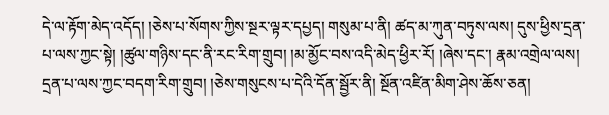དེ་ལ་རྟོག་མེད་འདོད། །ཅེས་པ་སོགས་ཀྱིས་སྔར་ལྟར་དཔྱད། གསུམ་པ་ནི། ཚད་མ་ཀུན་བཏུས་ལས། དུས་ཕྱིས་དྲན་པ་ལས་ཀྱང་སྟེ། །ཚུལ་གཉིས་དང་ནི་རང་རིག་གྲུབ། །མ་མྱོང་བས་འདི་མེད་ཕྱིར་རོ། །ཞེས་དང་། རྣམ་འགྲེལ་ལས། དྲན་པ་ལས་ཀྱང་བདག་རིག་གྲུབ། །ཅེས་གསུངས་པ་དེའི་དོན་སྦྱོར་ནི། སྔོན་འཛིན་མིག་ཤེས་ཆོས་ཅན།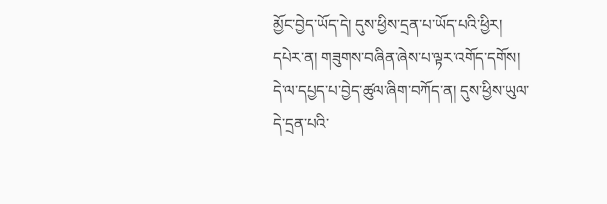མྱོང་བྱེད་ཡོད་དེ། དུས་ཕྱིས་དྲན་པ་ཡོད་པའི་ཕྱིར། དཔེར་ན། གཟུགས་བཞིན་ཞེས་པ་ལྟར་འགོད་དགོས། དེ་ལ་དཔྱད་པ་བྱེད་ཚུལ་ཞིག་བཀོད་ན། དུས་ཕྱིས་ཡུལ་དེ་དྲན་པའི་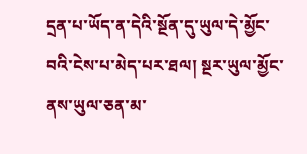དྲན་པ་ཡོད་ན་དེའི་སྔོན་དུ་ཡུལ་དེ་མྱོང་བའི་ངེས་པ་མེད་པར་ཐལ། སྔར་ཡུལ་མྱོང་ནས་ཡུལ་ཅན་མ་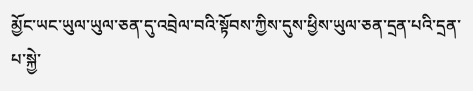མྱོང་ཡང་ཡུལ་ཡུལ་ཅན་དུ་འབྲེལ་བའི་སྟོབས་ཀྱིས་དུས་ཕྱིས་ཡུལ་ཅན་དྲན་པའི་དྲན་པ་སྐྱེ་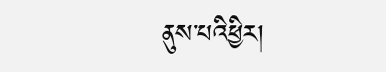ནུས་པའིཕྱིར།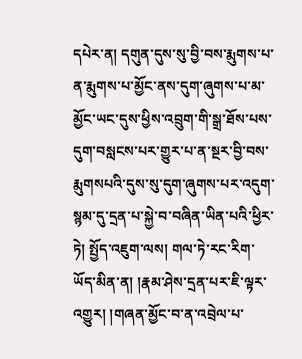དཔེར་ན། དགུན་དུས་སུ་བྱི་བས་རྨུགས་པ་ན་རྨུགས་པ་མྱོང་ནས་དུག་ཞུགས་པ་མ་མྱོང་ཡང་དུས་ཕྱིས་འབྲུག་གི་སྒྲ་ཐོས་པས་དུག་བསླངས་པར་གྱུར་པ་ན་སྔར་བྱི་བས་རྨུགསཔའི་དུས་སུ་དུག་ཞུགས་པར་འདུག་སྙམ་དུ་དྲན་པ་སྐྱེ་བ་བཞིན་ཡིན་པའི་ཕྱིར་ཏེ། སྤྱོད་འཇུག་ལས། གལ་ཏེ་རང་རིག་ཡོད་མིན་ན། །རྣམ་ཤེས་དྲན་པར་ཇི་ལྟར་འགྱུར། །གཞན་མྱོང་བ་ན་འབྲེལ་པ་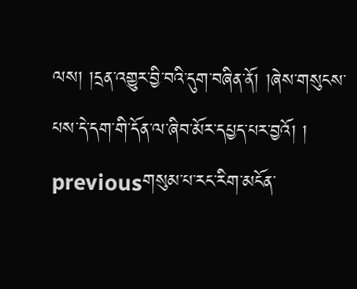ལས། །དྲན་འགྱུར་བྱི་བའི་དུག་བཞིན་ནོ། །ཞེས་གསུངས་པས་དེ་དག་གི་དོན་ལ་ཞིབ་མོར་དཔྱད་པར་བྱའོ། །
previousགསུམ་པ་རང་རིག་མངོན་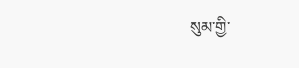སུམ་གྱི་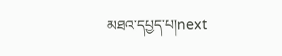མཐའ་དཔྱད་པ།next